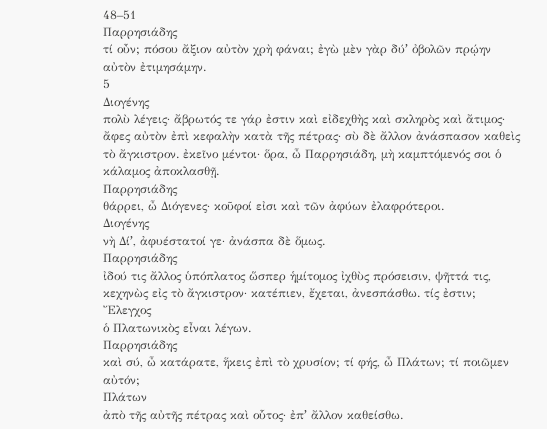48–51
Παρρησιάδης
τί οὖν; πόσου ἄξιον αὐτὸν χρὴ φάναι; ἐγὼ μὲν γὰρ δύʼ ὀβολῶν πρῴην αὐτὸν ἐτιμησάμην.
5
Διογένης
πολὺ λέγεις· ἄβρωτός τε γάρ ἐστιν καὶ εἰδεχθὴς καὶ σκληρὸς καὶ ἄτιμος· ἄφες αὐτὸν ἐπὶ κεφαλὴν κατὰ τῆς πέτρας· σὺ δὲ ἄλλον ἀνάσπασον καθεὶς τὸ ἄγκιστρον. ἐκεῖνο μέντοι· ὅρα, ὦ Παρρησιάδη, μὴ καμπτόμενός σοι ὁ κάλαμος ἀποκλασθῇ.
Παρρησιάδης
θάρρει, ὦ Διόγενες· κοῦφοί εἰσι καὶ τῶν ἀφύων ἐλαφρότεροι.
Διογένης
νὴ Δίʼ, ἀφυέστατοί γε· ἀνάσπα δὲ ὅμως.
Παρρησιάδης
ἰδού τις ἄλλος ὑπόπλατος ὥσπερ ἡμίτομος ἰχθὺς πρόσεισιν, ψῆττά τις, κεχηνὼς εἰς τὸ ἄγκιστρον· κατέπιεν, ἔχεται, ἀνεσπάσθω. τίς ἐστιν;
Ἔλεγχος
ὁ Πλατωνικὸς εἶναι λέγων.
Παρρησιάδης
καὶ σύ, ὦ κατάρατε, ἥκεις ἐπὶ τὸ χρυσίον; τί φής, ὦ Πλάτων; τί ποιῶμεν αὐτόν;
Πλάτων
ἀπὸ τῆς αὐτῆς πέτρας καὶ οὗτος· ἐπʼ ἄλλον καθείσθω.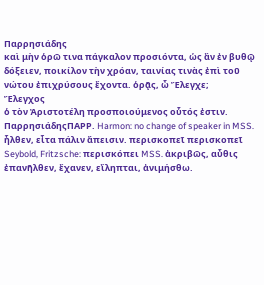Παρρησιάδης
καὶ μὴν ὁρῶ τινα πάγκαλον προσιόντα, ὡς ἂν ἐν βυθῷ δόξειεν, ποικίλον τὴν χρόαν, ταινίας τινὰς ἐπὶ τοῦ νώτου ἐπιχρύσους ἔχοντα. ὁρᾷς, ὦ Ἔλεγχε;
Ἔλεγχος
ὁ τὸν Ἀριστοτέλη προσποιούμενος οὗτός ἐστιν.
ΠαρρησιάδηςΠΑΡΡ. Harmon: no change of speaker in MSS.
ἦλθεν, εἶτα πάλιν ἄπεισιν. περισκοπεῖ περισκοπεῖ Seybold, Fritzsche: περισκόπει MSS. ἀκριβῶς, αὖθις ἐπανῆλθεν, ἔχανεν, εἴληπται, ἀνιμήσθω.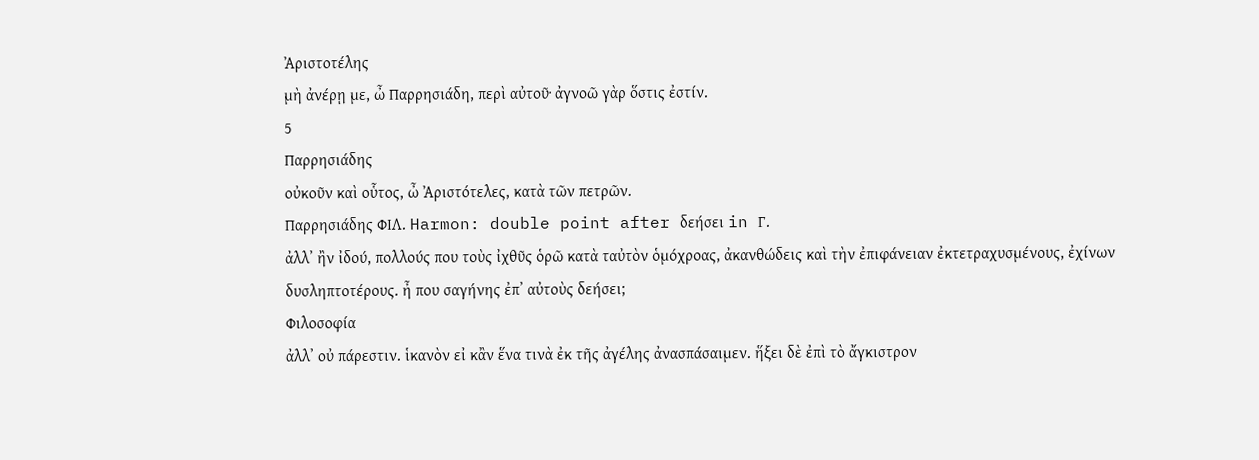Ἀριστοτέλης
μὴ ἀνέρῃ με, ὦ Παρρησιάδη, περὶ αὐτοῦ· ἀγνοῶ γὰρ ὅστις ἐστίν.
5
Παρρησιάδης
οὐκοῦν καὶ οὗτος, ὦ Ἀριστότελες, κατὰ τῶν πετρῶν.
Παρρησιάδης ΦΙΛ. Harmon: double point after δεήσει in Γ.
ἀλλʼ ἢν ἰδού, πολλούς που τοὺς ἰχθῦς ὁρῶ κατὰ ταὐτὸν ὁμόχροας, ἀκανθώδεις καὶ τὴν ἐπιφάνειαν ἐκτετραχυσμένους, ἐχίνων δυσληπτοτέρους. ἦ που σαγήνης ἐπʼ αὐτοὺς δεήσει;
Φιλοσοφία
ἀλλʼ οὐ πάρεστιν. ἱκανὸν εἰ κἂν ἕνα τινὰ ἐκ τῆς ἀγέλης ἀνασπάσαιμεν. ἥξει δὲ ἐπὶ τὸ ἄγκιστρον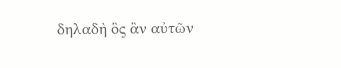δηλαδὴ ὃς ἂν αὐτῶν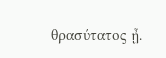θρασύτατος ᾖ.